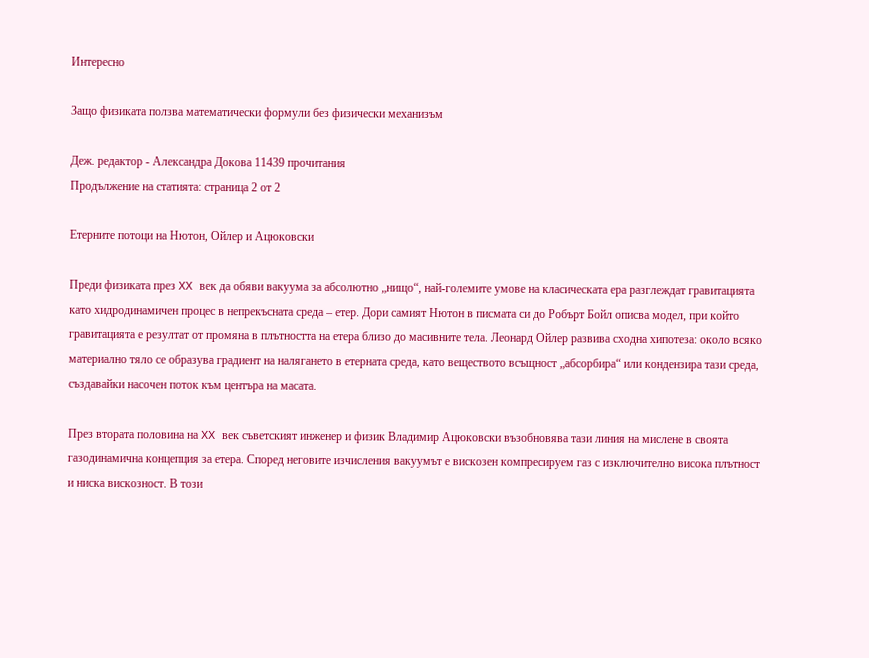Интересно

Защо физиката ползва математически формули без физически механизъм

Деж. редактор - Александра Докова 11439 прочитания
Продължение на статията: страница 2 от 2

Етерните потоци на Нютон, Ойлер и Ацюковски

Преди физиката през XX век да обяви вакуума за абсолютно „нищо“, най-големите умове на класическата ера разглеждат гравитацията като хидродинамичен процес в непрекъсната среда – етер. Дори самият Нютон в писмата си до Робърт Бойл описва модел, при който гравитацията е резултат от промяна в плътността на етера близо до масивните тела. Леонард Ойлер развива сходна хипотеза: около всяко материално тяло се образува градиент на налягането в етерната среда, като веществото всъщност „абсорбира“ или кондензира тази среда, създавайки насочен поток към центъра на масата.

През втората половина на XX век съветският инженер и физик Владимир Ацюковски възобновява тази линия на мислене в своята газодинамична концепция за етера. Според неговите изчисления вакуумът е вискозен компресируем газ с изключително висока плътност и ниска вискозност. В този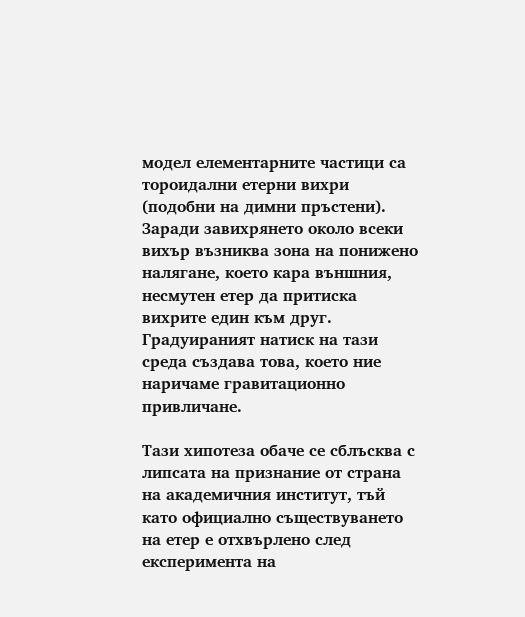модел елементарните частици са тороидални етерни вихри (подобни на димни пръстени). Заради завихрянето около всеки вихър възниква зона на понижено налягане, което кара външния, несмутен етер да притиска вихрите един към друг. Градуираният натиск на тази среда създава това, което ние наричаме гравитационно привличане.

Тази хипотеза обаче се сблъсква с липсата на признание от страна на академичния институт, тъй като официално съществуването на етер е отхвърлено след експеримента на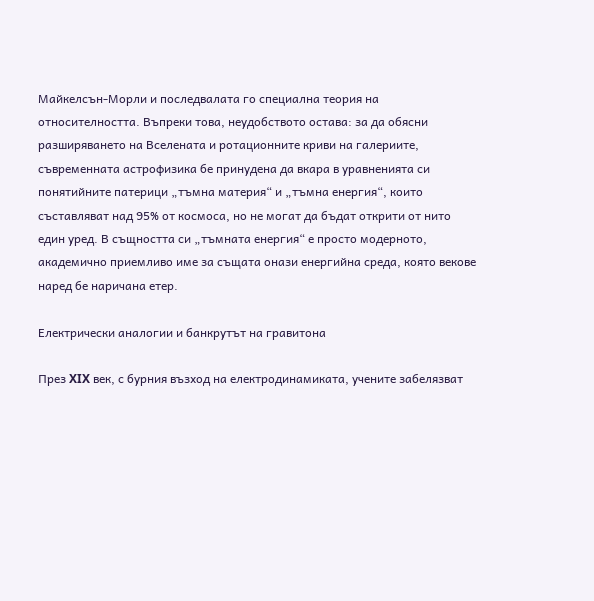Майкелсън-Морли и последвалата го специална теория на относителността. Въпреки това, неудобството остава: за да обясни разширяването на Вселената и ротационните криви на галериите, съвременната астрофизика бе принудена да вкара в уравненията си понятийните патерици „тъмна материя“ и „тъмна енергия“, които съставляват над 95% от космоса, но не могат да бъдат открити от нито един уред. В същността си „тъмната енергия“ е просто модерното, академично приемливо име за същата онази енергийна среда, която векове наред бе наричана етер.

Електрически аналогии и банкрутът на гравитона

През XIX век, с бурния възход на електродинамиката, учените забелязват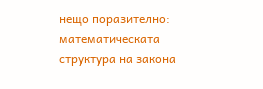нещо поразително: математическата структура на закона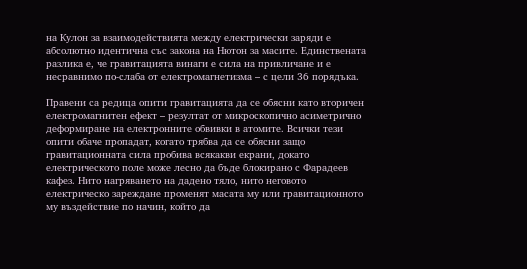на Кулон за взаимодействията между електрически заряди е абсолютно идентична със закона на Нютон за масите. Единствената разлика е, че гравитацията винаги е сила на привличане и е несравнимо по-слаба от електромагнетизма – с цели 36 порядъка.

Правени са редица опити гравитацията да се обясни като вторичен електромагнитен ефект – резултат от микроскопично асиметрично деформиране на електронните обвивки в атомите. Всички тези опити обаче пропадат, когато трябва да се обясни защо гравитационната сила пробива всякакви екрани, докато електрическото поле може лесно да бъде блокирано с Фарадеев кафез. Нито нагряването на дадено тяло, нито неговото електрическо зареждане променят масата му или гравитационното му въздействие по начин, който да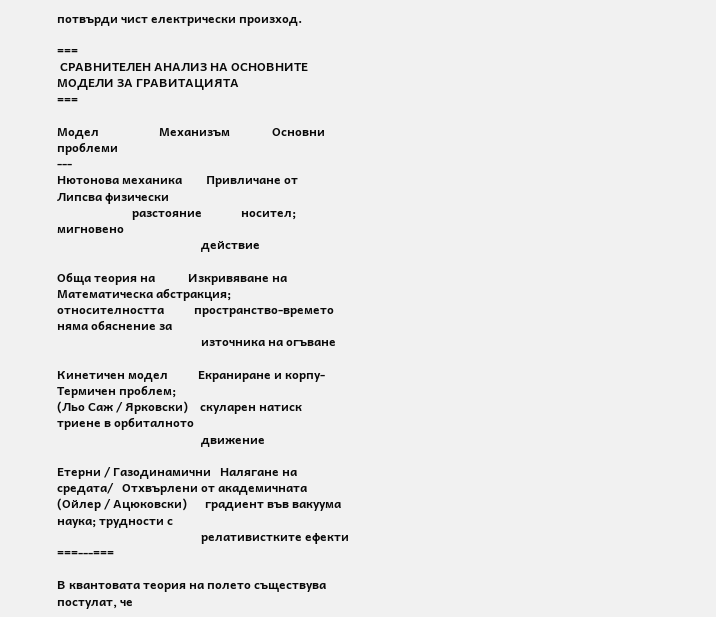потвърди чист електрически произход.

===
 СРАВНИТЕЛЕН АНАЛИЗ НА ОСНОВНИТЕ МОДЕЛИ ЗА ГРАВИТАЦИЯТА
===

Модел                    Механизъм              Основни проблеми
---
Нютонова механика        Привличане от          Липсва физически
                         разстояние             носител; мигновено
                                                действие

Обща теория на           Изкривяване на         Математическа абстракция;
относителността          пространство-времето   няма обяснение за
                                                източника на огъване

Кинетичен модел          Екраниране и корпу-    Термичен проблем;
(Льо Саж / Ярковски)    скуларен натиск        триене в орбиталното
                                                движение

Етерни / Газодинамични   Налягане на средата/   Отхвърлени от академичната
(Ойлер / Ацюковски)      градиент във вакуума   наука; трудности с
                                                релативистките ефекти
===---===

В квантовата теория на полето съществува постулат, че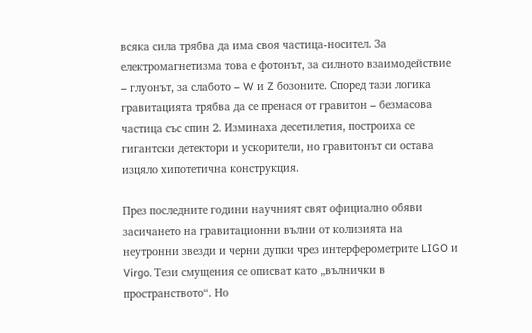всяка сила трябва да има своя частица-носител. За електромагнетизма това е фотонът, за силното взаимодействие – глуонът, за слабото – W и Z бозоните. Според тази логика гравитацията трябва да се пренася от гравитон – безмасова частица със спин 2. Изминаха десетилетия, построиха се гигантски детектори и ускорители, но гравитонът си остава изцяло хипотетична конструкция.

През последните години научният свят официално обяви засичането на гравитационни вълни от колизията на неутронни звезди и черни дупки чрез интерферометрите LIGO и Virgo. Тези смущения се описват като „вълнички в пространството“. Но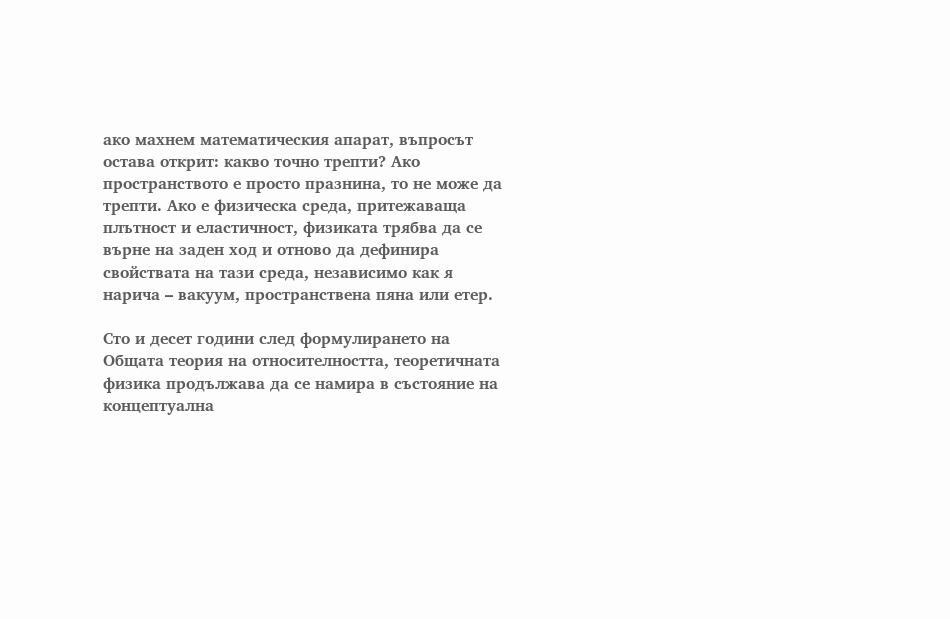ако махнем математическия апарат, въпросът остава открит: какво точно трепти? Ако пространството е просто празнина, то не може да трепти. Ако е физическа среда, притежаваща плътност и еластичност, физиката трябва да се върне на заден ход и отново да дефинира свойствата на тази среда, независимо как я нарича – вакуум, пространствена пяна или етер.

Сто и десет години след формулирането на Общата теория на относителността, теоретичната физика продължава да се намира в състояние на концептуална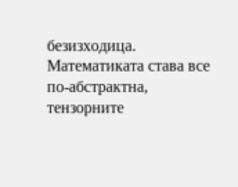безизходица. Математиката става все по-абстрактна, тензорните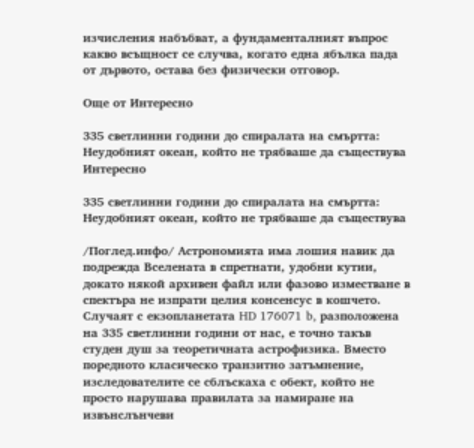изчисления набъбват, а фундаменталният въпрос какво всъщност се случва, когато една ябълка пада от дървото, остава без физически отговор.

Още от Интересно

335 светлинни години до спиралата на смъртта: Неудобният океан, който не трябваше да съществува
Интересно

335 светлинни години до спиралата на смъртта: Неудобният океан, който не трябваше да съществува

/Поглед.инфо/ Астрономията има лошия навик да подрежда Вселената в спретнати, удобни кутии, докато някой архивен файл или фазово изместване в спектъра не изпрати целия консенсус в кошчето. Случаят с екзопланетата HD 176071 b, разположена на 335 светлинни години от нас, е точно такъв студен душ за теоретичната астрофизика. Вместо поредното класическо транзитно затъмнение, изследователите се сблъскаха с обект, който не просто нарушава правилата за намиране на извънслънчеви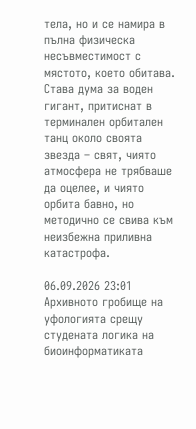тела, но и се намира в пълна физическа несъвместимост с мястото, което обитава. Става дума за воден гигант, притиснат в терминален орбитален танц около своята звезда – свят, чиято атмосфера не трябваше да оцелее, и чиято орбита бавно, но методично се свива към неизбежна приливна катастрофа.

06.09.2026 23:01
Архивното гробище на уфологията срещу студената логика на биоинформатиката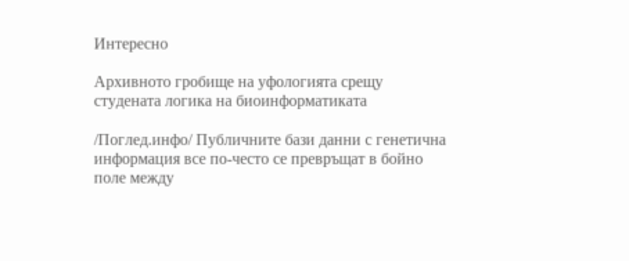Интересно

Архивното гробище на уфологията срещу студената логика на биоинформатиката

/Поглед.инфо/ Публичните бази данни с генетична информация все по-често се превръщат в бойно поле между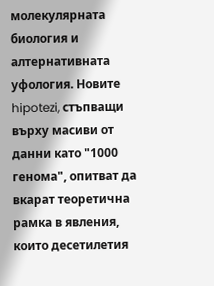молекулярната биология и алтернативната уфология. Новите hipotezi, стъпващи върху масиви от данни като "1000 генома", опитват да вкарат теоретична рамка в явления, които десетилетия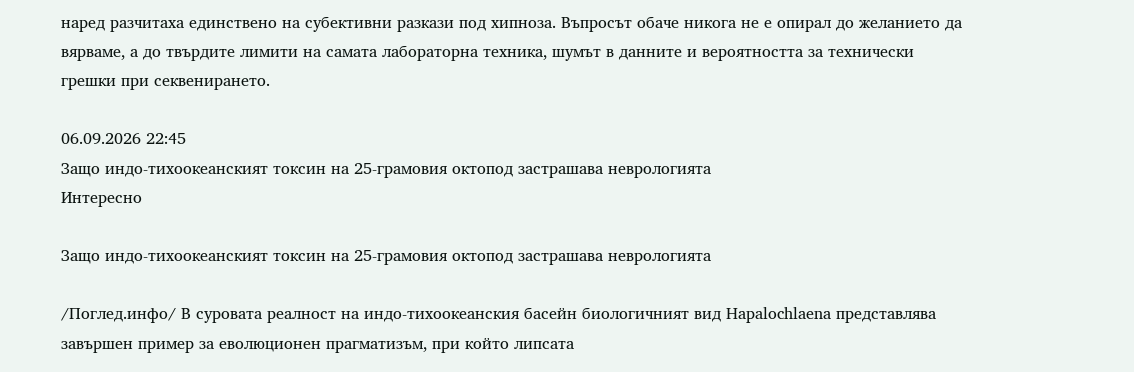наред разчитаха единствено на субективни разкази под хипноза. Въпросът обаче никога не е опирал до желанието да вярваме, а до твърдите лимити на самата лабораторна техника, шумът в данните и вероятността за технически грешки при секвенирането.

06.09.2026 22:45
Защо индо-тихоокеанският токсин на 25-грамовия октопод застрашава неврологията
Интересно

Защо индо-тихоокеанският токсин на 25-грамовия октопод застрашава неврологията

/Поглед.инфо/ В суровата реалност на индо-тихоокеанския басейн биологичният вид Hapalochlaena представлява завършен пример за еволюционен прагматизъм, при който липсата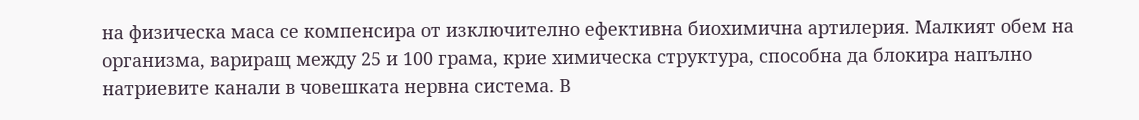на физическа маса се компенсира от изключително ефективна биохимична артилерия. Малкият обем на организма, вариращ между 25 и 100 грама, крие химическа структура, способна да блокира напълно натриевите канали в човешката нервна система. В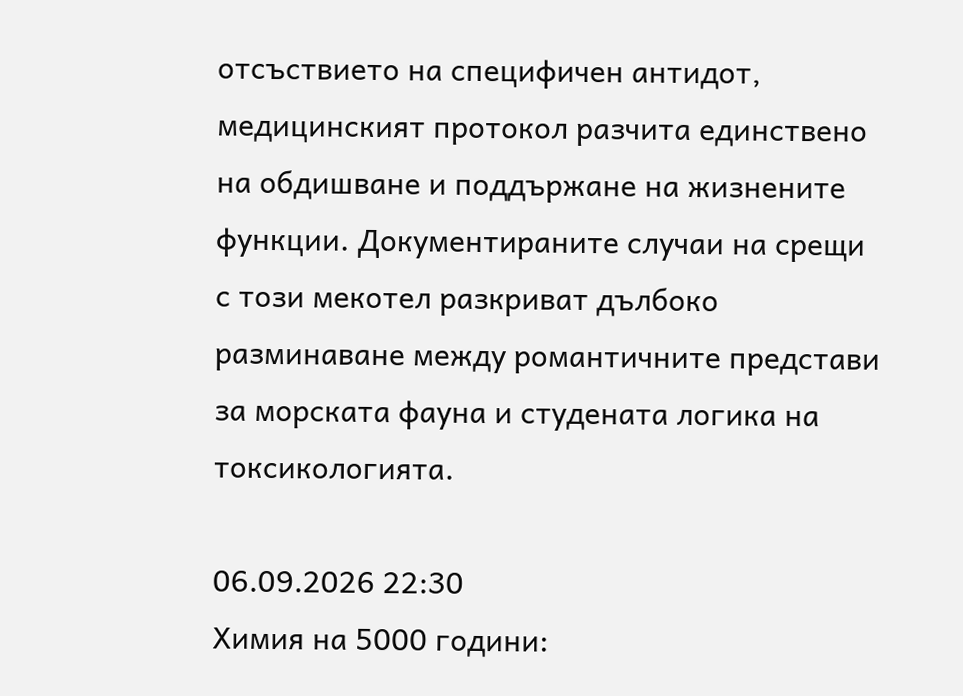отсъствието на специфичен антидот, медицинският протокол разчита единствено на обдишване и поддържане на жизнените функции. Документираните случаи на срещи с този мекотел разкриват дълбоко разминаване между романтичните представи за морската фауна и студената логика на токсикологията.

06.09.2026 22:30
Химия на 5000 години: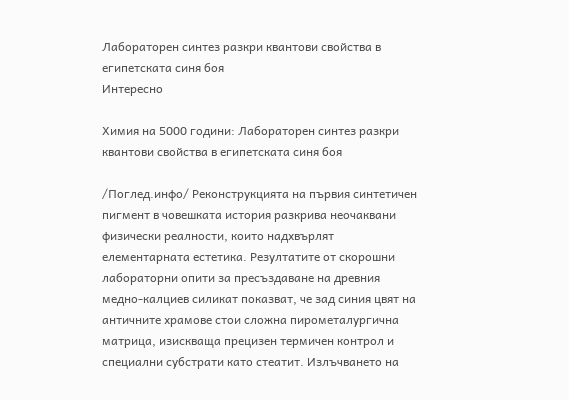Лабораторен синтез разкри квантови свойства в египетската синя боя
Интересно

Химия на 5000 години: Лабораторен синтез разкри квантови свойства в египетската синя боя

/Поглед.инфо/ Реконструкцията на първия синтетичен пигмент в човешката история разкрива неочаквани физически реалности, които надхвърлят елементарната естетика. Резултатите от скорошни лабораторни опити за пресъздаване на древния медно-калциев силикат показват, че зад синия цвят на античните храмове стои сложна пирометалургична матрица, изискваща прецизен термичен контрол и специални субстрати като стеатит. Излъчването на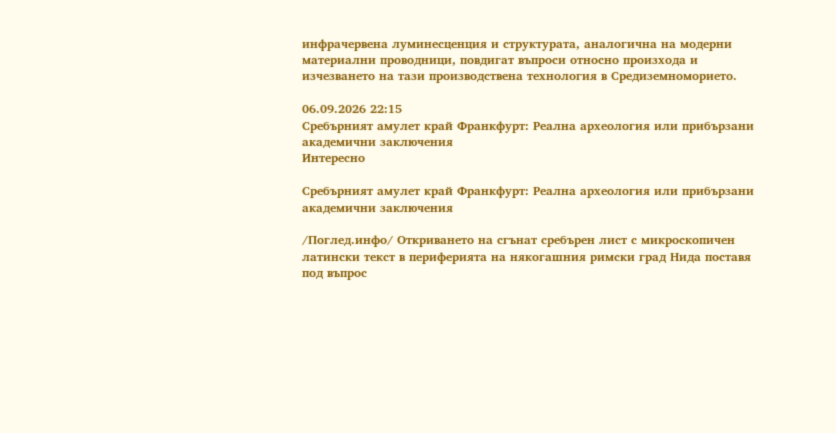инфрачервена луминесценция и структурата, аналогична на модерни материални проводници, повдигат въпроси относно произхода и изчезването на тази производствена технология в Средиземноморието.

06.09.2026 22:15
Сребърният амулет край Франкфурт: Реална археология или прибързани академични заключения
Интересно

Сребърният амулет край Франкфурт: Реална археология или прибързани академични заключения

/Поглед.инфо/ Откриването на сгънат сребърен лист с микроскопичен латински текст в периферията на някогашния римски град Нида поставя под въпрос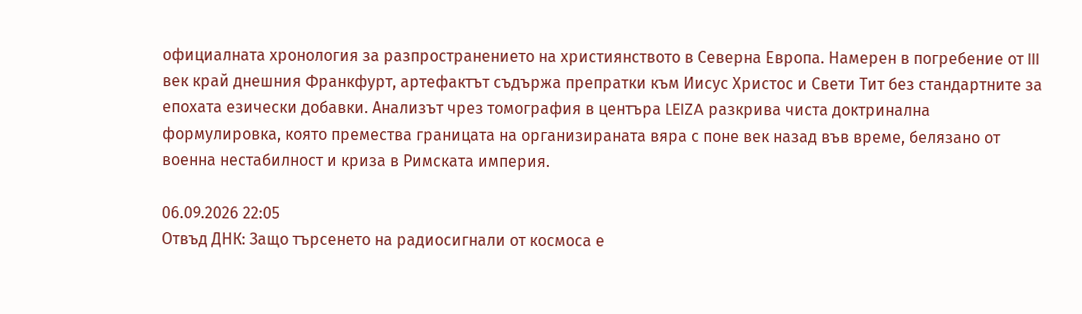официалната хронология за разпространението на християнството в Северна Европа. Намерен в погребение от III век край днешния Франкфурт, артефактът съдържа препратки към Иисус Христос и Свети Тит без стандартните за епохата езически добавки. Анализът чрез томография в центъра LEIZA разкрива чиста доктринална формулировка, която премества границата на организираната вяра с поне век назад във време, белязано от военна нестабилност и криза в Римската империя.

06.09.2026 22:05
Отвъд ДНК: Защо търсенето на радиосигнали от космоса е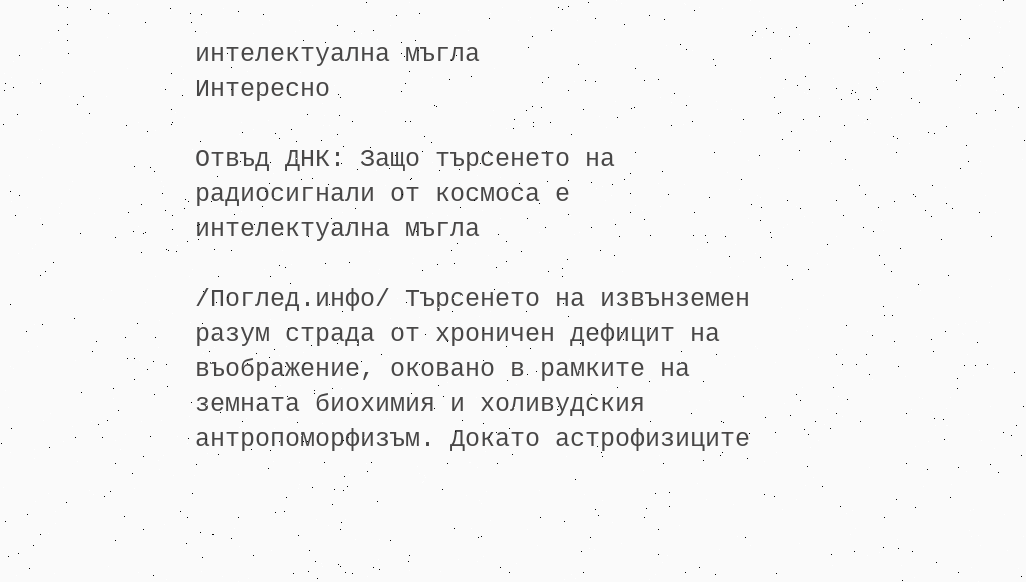интелектуална мъгла
Интересно

Отвъд ДНК: Защо търсенето на радиосигнали от космоса е интелектуална мъгла

/Поглед.инфо/ Търсенето на извънземен разум страда от хроничен дефицит на въображение, оковано в рамките на земната биохимия и холивудския антропоморфизъм. Докато астрофизиците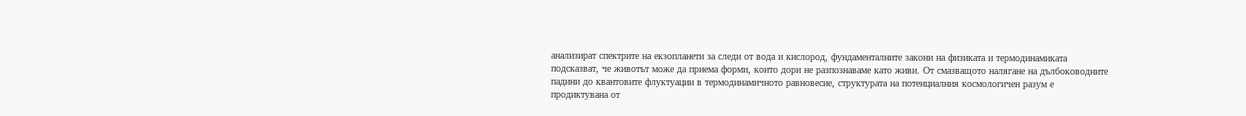анализират спектрите на екзопланети за следи от вода и кислород, фундаменталните закони на физиката и термодинамиката подсказват, че животът може да приема форми, които дори не разпознаваме като живи. От смазващото налягане на дълбоководните падини до квантовите флуктуации в термодинамичното равновесие, структурата на потенциалния космологичен разум е продиктувана от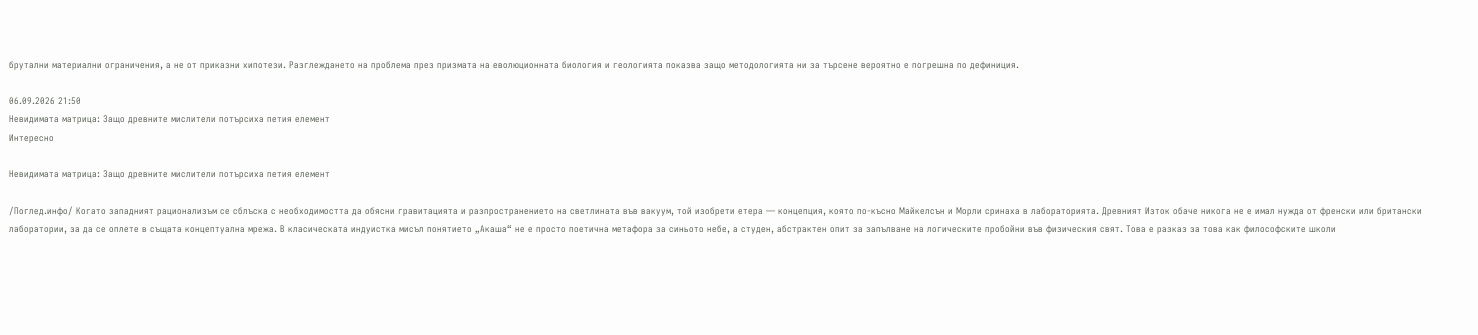брутални материални ограничения, а не от приказни хипотези. Разглеждането на проблема през призмата на еволюционната биология и геологията показва защо методологията ни за търсене вероятно е погрешна по дефиниция.

06.09.2026 21:50
Невидимата матрица: Защо древните мислители потърсиха петия елемент
Интересно

Невидимата матрица: Защо древните мислители потърсиха петия елемент

/Поглед.инфо/ Когато западният рационализъм се сблъска с необходимостта да обясни гравитацията и разпространението на светлината във вакуум, той изобрети етера — концепция, която по-късно Майкелсън и Морли сринаха в лабораторията. Древният Изток обаче никога не е имал нужда от френски или британски лаборатории, за да се оплете в същата концептуална мрежа. В класическата индуистка мисъл понятието „Акаша“ не е просто поетична метафора за синьото небе, а студен, абстрактен опит за запълване на логическите пробойни във физическия свят. Това е разказ за това как философските школи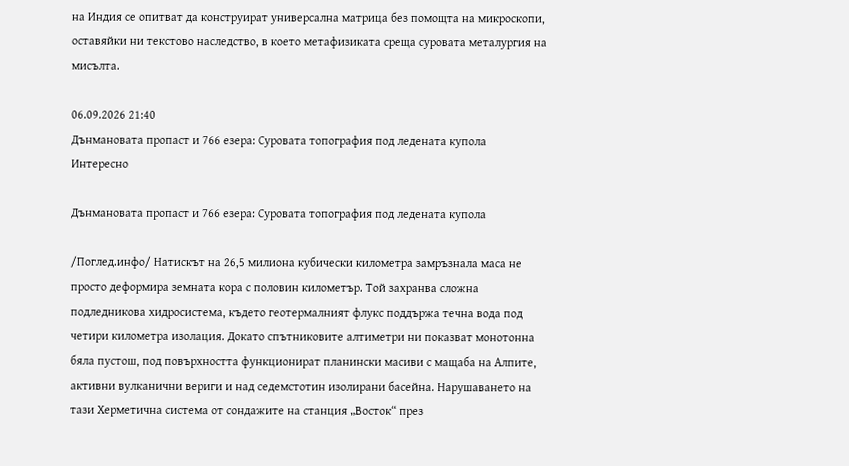на Индия се опитват да конструират универсална матрица без помощта на микроскопи, оставяйки ни текстово наследство, в което метафизиката среща суровата металургия на мисълта.

06.09.2026 21:40
Дънмановата пропаст и 766 езера: Суровата топография под ледената купола
Интересно

Дънмановата пропаст и 766 езера: Суровата топография под ледената купола

/Поглед.инфо/ Натискът на 26,5 милиона кубически километра замръзнала маса не просто деформира земната кора с половин километър. Той захранва сложна подледникова хидросистема, където геотермалният флукс поддържа течна вода под четири километра изолация. Докато спътниковите алтиметри ни показват монотонна бяла пустош, под повърхността функционират планински масиви с мащаба на Алпите, активни вулканични вериги и над седемстотин изолирани басейна. Нарушаването на тази Херметична система от сондажите на станция „Восток“ през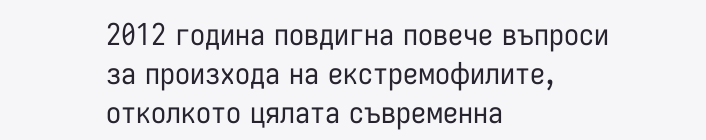2012 година повдигна повече въпроси за произхода на екстремофилите, отколкото цялата съвременна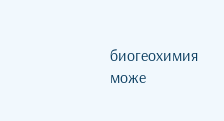биогеохимия може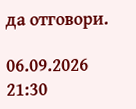да отговори.

06.09.2026 21:30